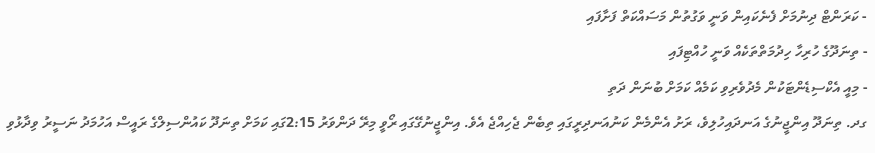- ކަރަންޓް ދިނުމަށް ފެނެކައިން ވަނީ ވަގުތުން މަސައްކަތް ފަށާފައި
- ތިނަދޫގެ ހުރިހާ ހިދުމަތްތަކެއް ވަނީ ހުއްޓިފައި
- މިއީ އެކްސިޑެންޓަކުން މެދުވެރިވި ކަމެއް ކަމަށް ބުނަން ދަތި
ގދ. ތިނަދޫ އިންޖީނުގެ އަނދައިހުލިވެ، ރަށު އެންމެން ކަނުއަނދިރީގައި ތިބެން ޖެހިއްޖެ އެވެ. އިންޖީނުގޭގައި ރޯވީ މިރޭ ދަންވަރު 2:15ގައި ކަމަށް ތިނަދޫ ކައުންސިލްގެ ރައީސް އަހުމަދު ނަސީރު ވިދާޅުވި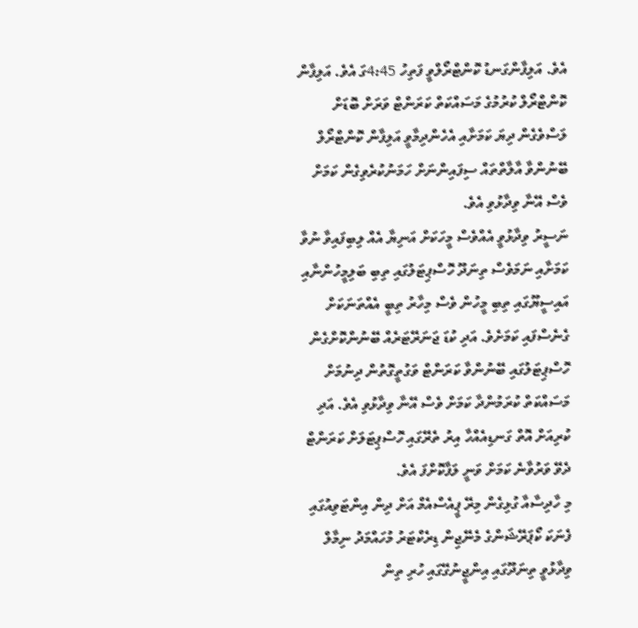އެވެ. އަލިފާންގަނޑު ކޮންޓްރޯލްވީ ފަތިހު 4:45ގަ އެވެ. އަލިފާން ކޮންޓްރޯލް ކުރުމުގެ މަސައްކަތް ކަރަންޓް ވަރަށް ބޮޑަށް ލަސްވެގެން ދިޔަ ކަމަށާއި އެހެންދިމާވީ އަލިފާން ކޮންޓްރޯލް ބޭނުންވާ އާލާތްތައް ސިފައިންނަށް ހަމަނުކުރެވިގެން ކަމަށް ވެސް އޭނާ ވިދާޅުވި އެވެ.
ނަސީރު ވިދާޅުވީ އެއްވެސް މީހަކަށް އަނިޔާ އެއް ލިބިފައިވާ ނުވާ ކަމަށާއި ނަމަވެސް ތިނަދޫ ހޮސްޕިޓަލުގައި ތިބި ބަލިމީހުންނާއި އައިސީޔޫގައި ތިބި މީހުން ވެސް މިހާރު ތިބީ އެއްތަނަކަށް ގެނެސްފައި ކަމަށެވެ. އަދި ކުޑަ ޖަނަރޭޓަރެއް ބޭނުންކޮށްގެން ހޮސްޕިޓަލުގައި ބޭނުންވާ ކަރަންޓް ވަގުތީގޮތުން ދިނުމަށް މަސައްކަތް ކުރަމުންދާ ކަމަށް ވެސް އޭނާ ވިދާޅުވި އެވެ. އަދި ކުރިއަށް އޮތް ގަނޑިއެއްހާ އިރު ތެރޭގައި ހޮސްޕިޓަލަށް ކަރަންޓް ދެވޭ ވަރުވާނެ ކަމަށް ވަނީ ލަފާކޮށްފަ އެވެ.
މި ހާދިސާއާ ގުޅިގެން މިރޭ ޕީއެސްއެމް އަށް ދިން އިންޓަވިއުގައި ފެނަކަ ކޯޕަރޭޝަންގެ މެނޭޖިން ޑިރެކްޓަރު މުހައްމަދު ނިމާލް ވިދާޅުވީ ތިނަދޫގައި އިންޖީނުގޭގައި ހުރި ތިން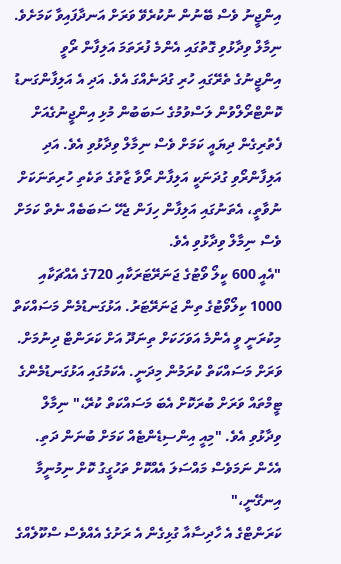އިންޖީނު ވެސް ބޭނުން ނުކުރެވޭ ވަރަށް އަނދާފައިވާ ކަމަށެވެ. ނިމާލް ވިދާޅުވި ގޮތުގައި އެންމެ ފުރަތަމަ އަލިފާން ރޯވީ އިންޖީނުގެ ތެރޭގައި ހުރި ގުދަނެއްގަ އެވެ. އަދި އެ އަލިފާންގަނޑު ކޮންޓްރޯލްވުން ލަސްވުމުގެ ސަބަބުން މުޅި އިންޖީނުގެއަށް ފެތުރިގެން ދިޔައީ ކަމަށް ވެސް ނިމާލް ވިދާޅުވި އެވެ. އަދި އަލިފާންރޯވި ގުދަނަކީ އަލިފާން ރޯވާ ޒާތުގެ ތަކެތި ހުރިތަނަކަށް ނުވާތީ، އެތަނުގައި އަލިފާން ހިފަން ޖެހޭ ސަބަބެއް ނެތް ކަމަށް ވެސް ނިމާލް ވިދާޅުވި އެވެ.
"އެއީ 600 ކީލޯ ވޯޓުގެ ޖަނަރޭޓަރަކާއި 720ގެ އެއްޗަކާއި 1000 ކިލޯވޯޓުގެ ތިން ޖަނަރޭޓަރު. އަޅުގަނޑުމެން މަސައްކަތް މިކުރަނީ ވީ އެންމެ އަވަހަކަށް ތިނަދޫ އަށް ކަރަންޓް ދިނުމަށް. ވަރަށް މަސައްކަތް ކުރަމުން މިދަނީ. އެކަމުގައި އަޅުގަނޑުމެންގެ ޓީމްތައް ވަރަށް ބުރަކޮށް އެބަ މަސައްކަތް ކުރޭ،" ނިމާލް ވިދާޅުވި އެވެ. "މިއީ އިންސިޑެންޓެއް ކަމަށް ބުނަން ދަތި. އެހެން ނަމަވެސް މައްސަލަ އެއްކޮށް ތަހުގީގު ކޮށް ނިމުނީމާ އިނގޭނީ،"
ކަރަންޓްގެ އެ ހާދިސާއާ ގުޅިގެން އެ ރަށުގެ އެއްވެސް ސްކޫލެއްގެ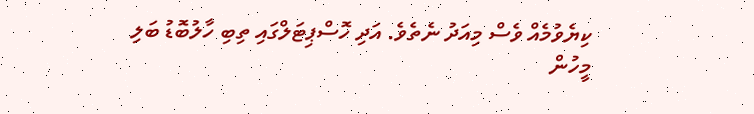ކިޔެވުމެއް ވެސް މިއަދު ނެތެވެ. އަދި ހޮސްޕިޓަލްގައި ތިބި ހާލުބޮޑު ބަލި މީހުން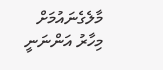މާލެގެނައުމަށް މިހާރު އަންނަނީ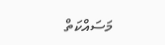މަސައްކަތް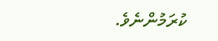ކުރަމުންނެވެ.